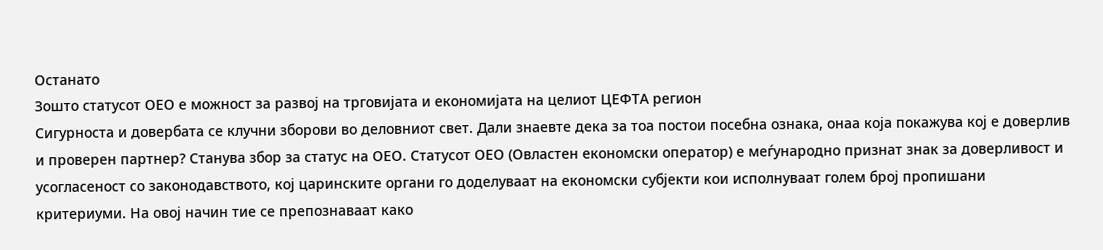Останато
Зошто статусот ОЕО е можност за развој на трговијата и економијата на целиот ЦЕФТА регион
Сигурноста и довербата се клучни зборови во деловниот свет. Дали знаевте дека за тоа постои посебна ознака, онаа која покажува кој е доверлив и проверен партнер? Станува збор за статус на ОЕО. Статусот ОЕО (Овластен економски оператор) е меѓународно признат знак за доверливост и усогласеност со законодавството, кој царинските органи го доделуваат на економски субјекти кои исполнуваат голем број пропишани критериуми. На овој начин тие се препознаваат како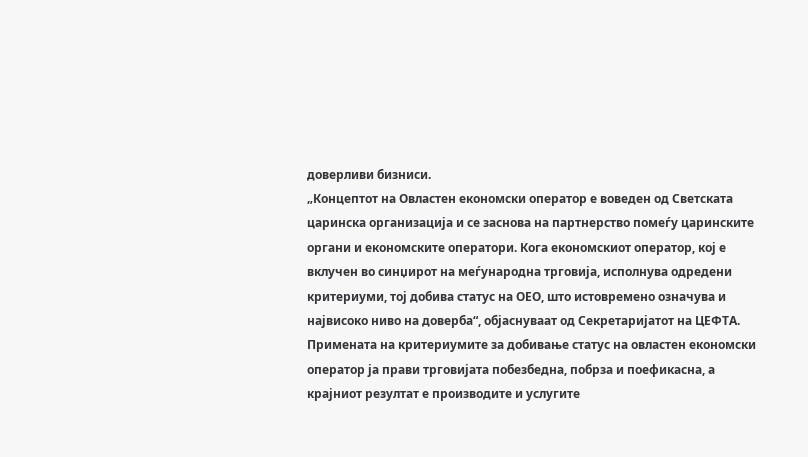доверливи бизниси.
„Концептот на Овластен економски оператор е воведен од Светската царинска организација и се заснова на партнерство помеѓу царинските органи и економските оператори. Кога економскиот оператор, кој е вклучен во синџирот на меѓународна трговија, исполнува одредени критериуми, тој добива статус на ОЕО, што истовремено означува и највисоко ниво на доверба“, објаснуваат од Секретаријатот на ЦЕФТА.
Примената на критериумите за добивање статус на овластен економски оператор ја прави трговијата побезбедна, побрза и поефикасна, а крајниот резултат е производите и услугите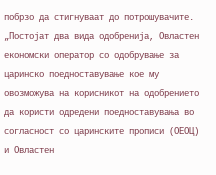побрзо да стигнуваат до потрошувачите.
„Постојат два вида одобренија, Овластен економски оператор со одобрување за царинско поедноставување кое му овозможува на корисникот на одобрението да користи одредени поедноставувања во согласност со царинските прописи (ОЕОЦ) и Овластен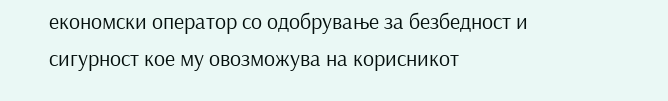економски оператор со одобрување за безбедност и сигурност кое му овозможува на корисникот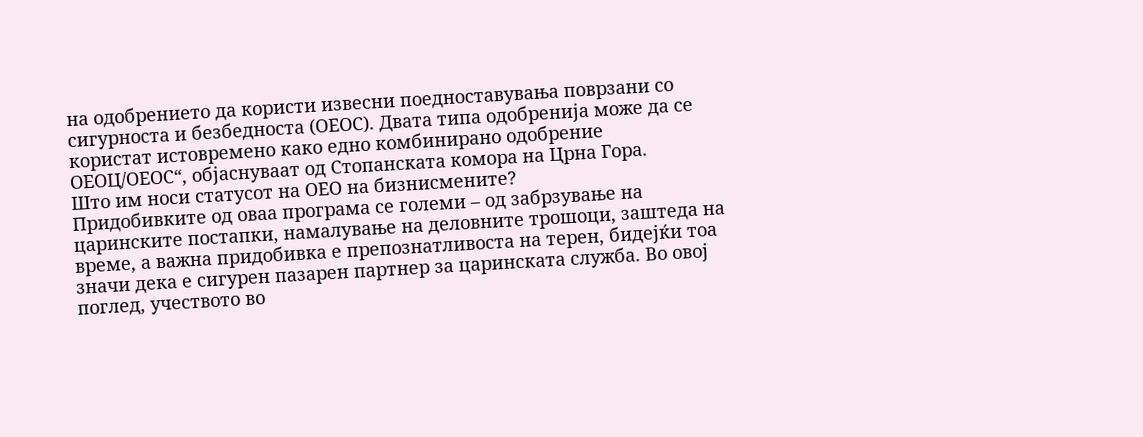на одобрението да користи извесни поедноставувања поврзани со сигурноста и безбедноста (ОЕОС). Двата типа одобренија може да се користат истовремено како едно комбинирано одобрение ОЕОЦ/ОЕОС“, објаснуваат од Стопанската комора на Црна Гора.
Што им носи статусот на ОЕО на бизнисмените?
Придобивките од оваа програма се големи – од забрзување на царинските постапки, намалување на деловните трошоци, заштеда на време, а важна придобивка е препознатливоста на терен, бидејќи тоа значи дека е сигурен пазарен партнер за царинската служба. Во овој поглед, учеството во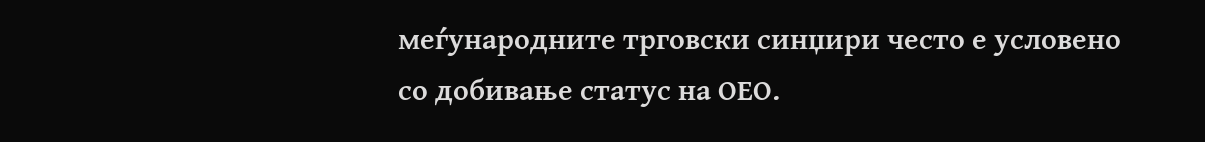меѓународните трговски синџири често е условено со добивање статус на ОЕО.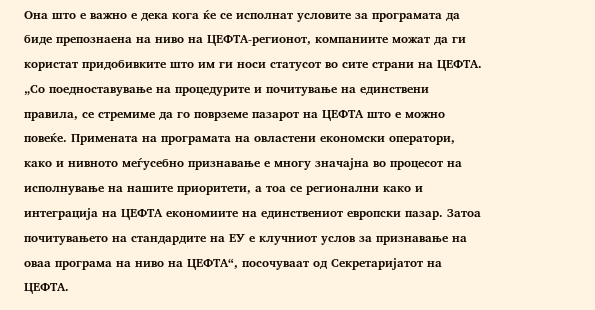Она што е важно е дека кога ќе се исполнат условите за програмата да биде препознаена на ниво на ЦЕФТА-регионот, компаниите можат да ги користат придобивките што им ги носи статусот во сите страни на ЦЕФТА.
„Со поедноставување на процедурите и почитување на единствени правила, се стремиме да го поврземе пазарот на ЦЕФТА што е можно повеќе. Примената на програмата на овластени економски оператори, како и нивното меѓусебно признавање е многу значајна во процесот на исполнување на нашите приоритети, а тоа се регионални како и интеграција на ЦЕФТА економиите на единствениот европски пазар. Затоа почитувањето на стандардите на ЕУ е клучниот услов за признавање на оваа програма на ниво на ЦЕФТА“, посочуваат од Секретаријатот на ЦЕФТА.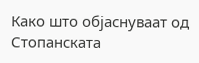Како што објаснуваат од Стопанската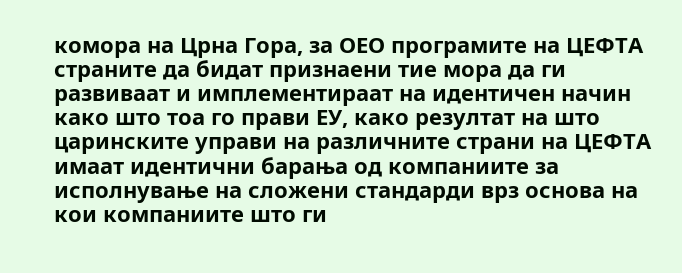комора на Црна Гора, за ОЕО програмите на ЦЕФТА страните да бидат признаени тие мора да ги развиваат и имплементираат на идентичен начин како што тоа го прави ЕУ, како резултат на што царинските управи на различните страни на ЦЕФТА имаат идентични барања од компаниите за исполнување на сложени стандарди врз основа на кои компаниите што ги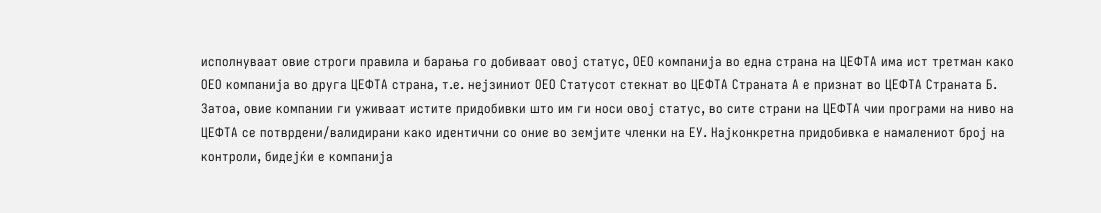исполнуваат овие строги правила и барања го добиваат овој статус, ОЕО компанија во една страна на ЦЕФТА има ист третман како ОЕО компанија во друга ЦЕФТА страна, т.е. нејзиниот ОЕО Статусот стекнат во ЦЕФТА Страната А е признат во ЦЕФТА Страната Б. Затоа, овие компании ги уживаат истите придобивки што им ги носи овој статус, во сите страни на ЦЕФТА чии програми на ниво на ЦЕФТА се потврдени/валидирани како идентични со оние во земјите членки на ЕУ. Најконкретна придобивка е намалениот број на контроли, бидејќи е компанија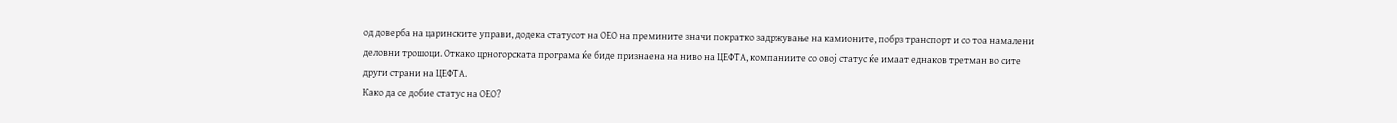од доверба на царинските управи, додека статусот на ОЕО на премините значи пократко задржување на камионите, побрз транспорт и со тоа намалени деловни трошоци. Откако црногорската програма ќе биде признаена на ниво на ЦЕФТА, компаниите со овој статус ќе имаат еднаков третман во сите други страни на ЦЕФТА.
Како да се добие статус на ОЕО?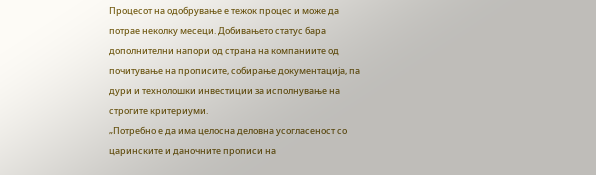Процесот на одобрување е тежок процес и може да потрае неколку месеци. Добивањето статус бара дополнителни напори од страна на компаниите од почитување на прописите, собирање документација, па дури и технолошки инвестиции за исполнување на строгите критериуми.
„Потребно е да има целосна деловна усогласеност со царинските и даночните прописи на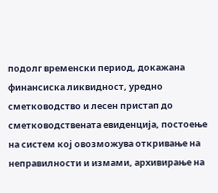подолг временски период, докажана финансиска ликвидност, уредно сметководство и лесен пристап до сметководствената евиденција, постоење на систем кој овозможува откривање на неправилности и измами, архивирање на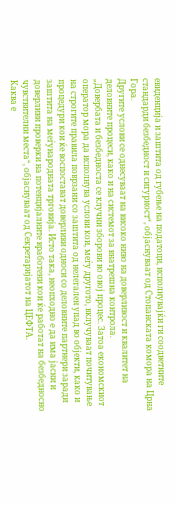евиденција и заштита од губење на податоци, исполнувајќи ги соодветните стандарди безбедност и сигурност“, објаснуваат од Стопанската комора на Црна Гора.
Другите услови се однесуваат на високо ниво на доверливост и квалитет на деловните процеси, како и на системот за внатрешна контрола.
„Довербата и безбедноста се клучни зборови во овој процес. Затоа економскиот оператор мора да исполнува услови кои, меѓу другото, вклучуваат почитување на строгите правила поврзани со заштита од нелегален упад во објекти, како и процедури кои ќе воспостават доверливи односи со деловните партнери заради заштита на меѓународната трговија. Исто така, неопходно е да има јасни и доверливи проверки на потенцијалните вработени кои ќе работат на безбедносно чувствителни места“, објаснуваат од Секретаријатот на ЦЕФТА.
Каква е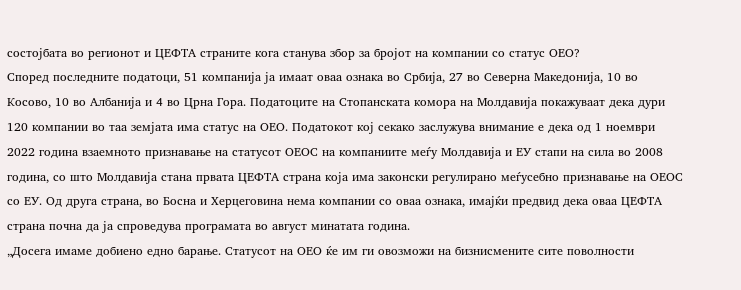состојбата во регионот и ЦЕФТА страните кога станува збор за бројот на компании со статус ОЕО?
Според последните податоци, 51 компанија ја имаат оваа ознака во Србија, 27 во Северна Македонија, 10 во Косово, 10 во Албанија и 4 во Црна Гора. Податоците на Стопанската комора на Молдавија покажуваат дека дури 120 компании во таа земјата има статус на ОЕО. Податокот кој секако заслужува внимание е дека од 1 ноември 2022 година взаемното признавање на статусот ОЕОС на компаниите меѓу Молдавија и ЕУ стапи на сила во 2008 година, со што Молдавија стана првата ЦЕФТА страна која има законски регулирано меѓусебно признавање на ОЕОС со ЕУ. Од друга страна, во Босна и Херцеговина нема компании со оваа ознака, имајќи предвид дека оваа ЦЕФТА страна почна да ја спроведува програмата во август минатата година.
„Досега имаме добиено едно барање. Статусот на ОЕО ќе им ги овозможи на бизнисмените сите поволности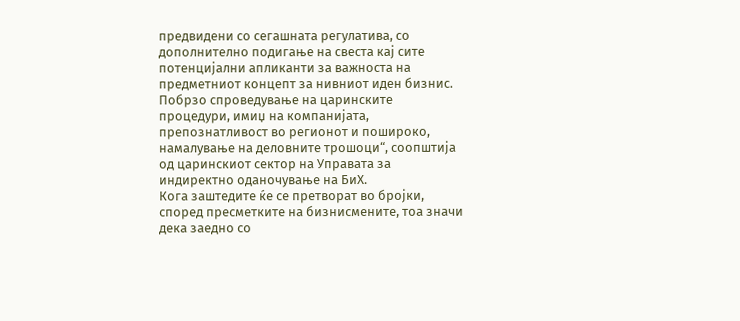предвидени со сегашната регулатива, со дополнително подигање на свеста кај сите потенцијални апликанти за важноста на предметниот концепт за нивниот иден бизнис. Побрзо спроведување на царинските процедури, имиџ на компанијата, препознатливост во регионот и пошироко, намалување на деловните трошоци“, соопштија од царинскиот сектор на Управата за индиректно оданочување на БиХ.
Кога заштедите ќе се претворат во бројки, според пресметките на бизнисмените, тоа значи дека заедно со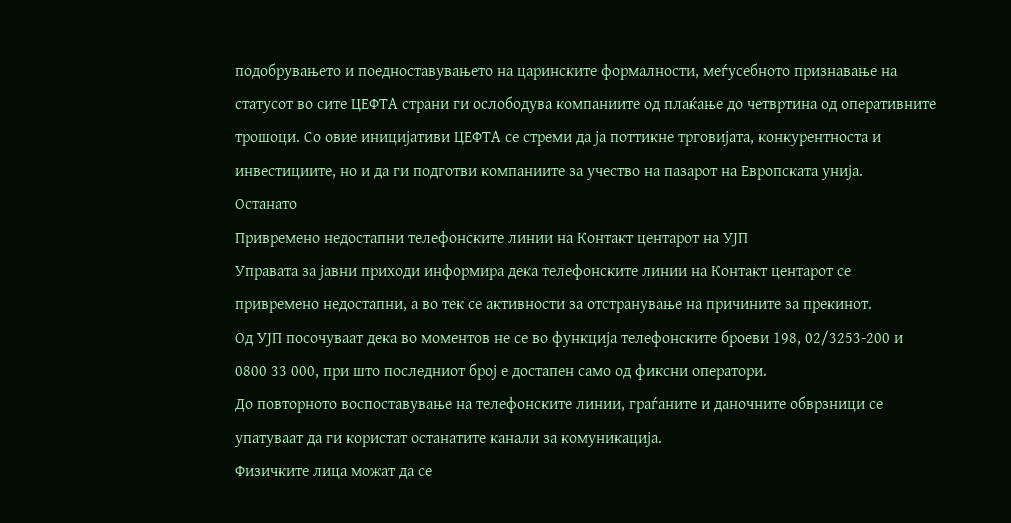подобрувањето и поедноставувањето на царинските формалности, меѓусебното признавање на статусот во сите ЦЕФТА страни ги ослободува компаниите од плаќање до четвртина од оперативните трошоци. Со овие иницијативи ЦЕФТА се стреми да ја поттикне трговијата, конкурентноста и инвестициите, но и да ги подготви компаниите за учество на пазарот на Европската унија.
Останато
Привремено недостапни телефонските линии на Контакт центарот на УЈП
Управата за јавни приходи информира дека телефонските линии на Контакт центарот се привремено недостапни, а во тек се активности за отстранување на причините за прекинот.
Од УЈП посочуваат дека во моментов не се во функција телефонските броеви 198, 02/3253-200 и 0800 33 000, при што последниот број е достапен само од фиксни оператори.
До повторното воспоставување на телефонските линии, граѓаните и даночните обврзници се упатуваат да ги користат останатите канали за комуникација.
Физичките лица можат да се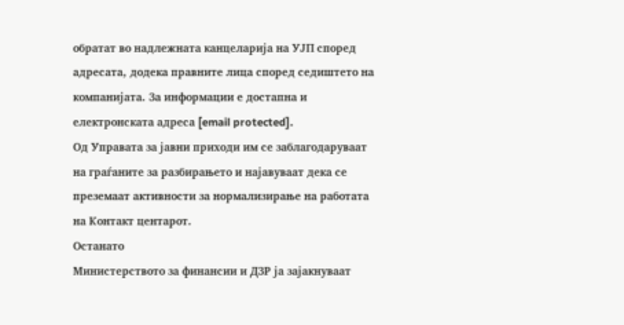обратат во надлежната канцеларија на УЈП според адресата, додека правните лица според седиштето на компанијата. За информации е достапна и електронската адреса [email protected].
Од Управата за јавни приходи им се заблагодаруваат на граѓаните за разбирањето и најавуваат дека се преземаат активности за нормализирање на работата на Контакт центарот.
Останато
Министерството за финансии и ДЗР ја зајакнуваат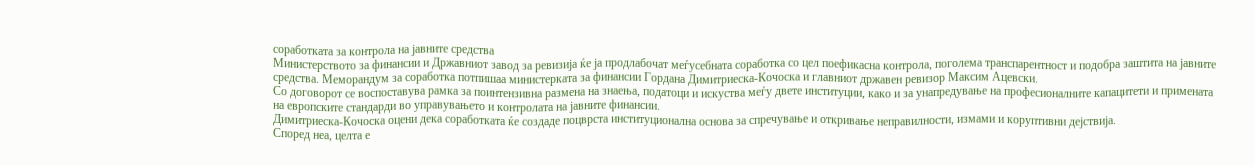соработката за контрола на јавните средства
Министерството за финансии и Државниот завод за ревизија ќе ја продлабочат меѓусебната соработка со цел поефикасна контрола, поголема транспарентност и подобра заштита на јавните средства. Меморандум за соработка потпишаа министерката за финансии Гордана Димитриеска-Кочоска и главниот државен ревизор Максим Ацевски.
Со договорот се воспоставува рамка за поинтензивна размена на знаења, податоци и искуства меѓу двете институции, како и за унапредување на професионалните капацитети и примената на европските стандарди во управувањето и контролата на јавните финансии.
Димитриеска-Кочоска оцени дека соработката ќе создаде поцврста институционална основа за спречување и откривање неправилности, измами и коруптивни дејствија.
Според неа, целта е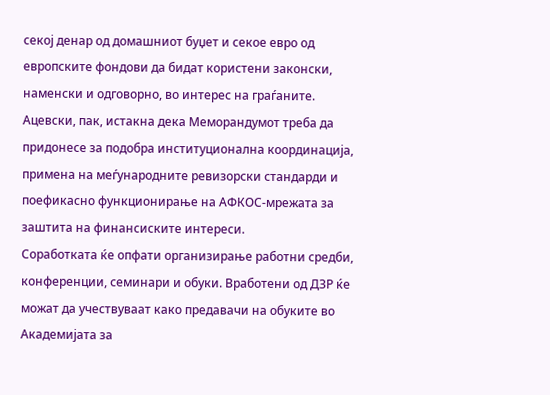секој денар од домашниот буџет и секое евро од европските фондови да бидат користени законски, наменски и одговорно, во интерес на граѓаните.
Ацевски, пак, истакна дека Меморандумот треба да придонесе за подобра институционална координација, примена на меѓународните ревизорски стандарди и поефикасно функционирање на АФКОС-мрежата за заштита на финансиските интереси.
Соработката ќе опфати организирање работни средби, конференции, семинари и обуки. Вработени од ДЗР ќе можат да учествуваат како предавачи на обуките во Академијата за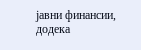јавни финансии, додека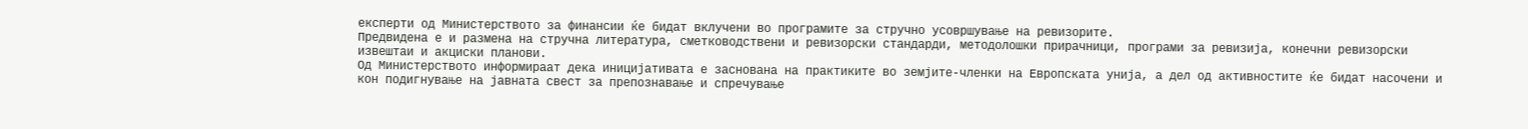експерти од Министерството за финансии ќе бидат вклучени во програмите за стручно усовршување на ревизорите.
Предвидена е и размена на стручна литература, сметководствени и ревизорски стандарди, методолошки прирачници, програми за ревизија, конечни ревизорски извештаи и акциски планови.
Од Министерството информираат дека иницијативата е заснована на практиките во земјите-членки на Европската унија, а дел од активностите ќе бидат насочени и кон подигнување на јавната свест за препознавање и спречување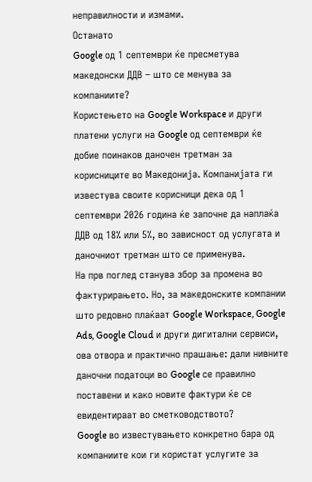неправилности и измами.
Останато
Google од 1 септември ќе пресметува македонски ДДВ – што се менува за компаниите?
Користењето на Google Workspace и други платени услуги на Google од септември ќе добие поинаков даночен третман за корисниците во Македонија. Компанијата ги известува своите корисници дека од 1 септември 2026 година ќе започне да наплаќа ДДВ од 18% или 5%, во зависност од услугата и даночниот третман што се применува.
На прв поглед станува збор за промена во фактурирањето. Но, за македонските компании што редовно плаќаат Google Workspace, Google Ads, Google Cloud и други дигитални сервиси, ова отвора и практично прашање: дали нивните даночни податоци во Google се правилно поставени и како новите фактури ќе се евидентираат во сметководството?
Google во известувањето конкретно бара од компаниите кои ги користат услугите за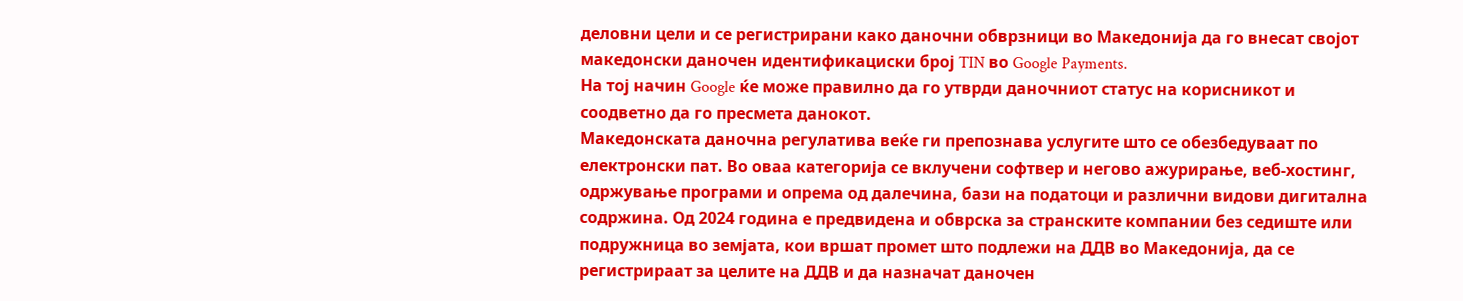деловни цели и се регистрирани како даночни обврзници во Македонија да го внесат својот македонски даночен идентификациски број TIN во Google Payments.
На тој начин Google ќе може правилно да го утврди даночниот статус на корисникот и соодветно да го пресмета данокот.
Македонската даночна регулатива веќе ги препознава услугите што се обезбедуваат по електронски пат. Во оваа категорија се вклучени софтвер и негово ажурирање, веб-хостинг, одржување програми и опрема од далечина, бази на податоци и различни видови дигитална содржина. Од 2024 година е предвидена и обврска за странските компании без седиште или подружница во земјата, кои вршат промет што подлежи на ДДВ во Македонија, да се регистрираат за целите на ДДВ и да назначат даночен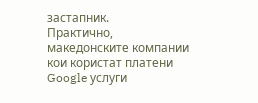застапник.
Практично, македонските компании кои користат платени Google услуги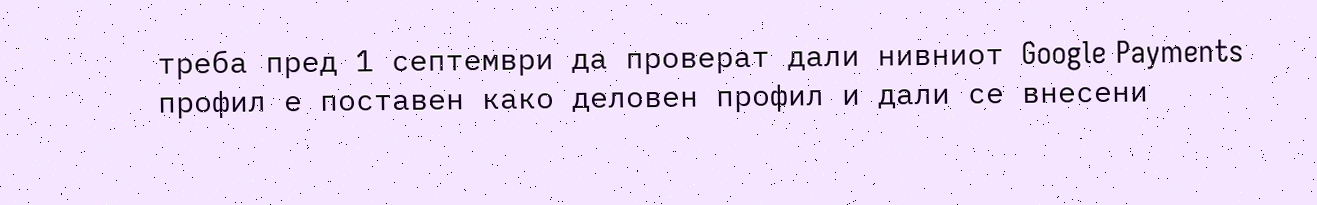треба пред 1 септември да проверат дали нивниот Google Payments профил е поставен како деловен профил и дали се внесени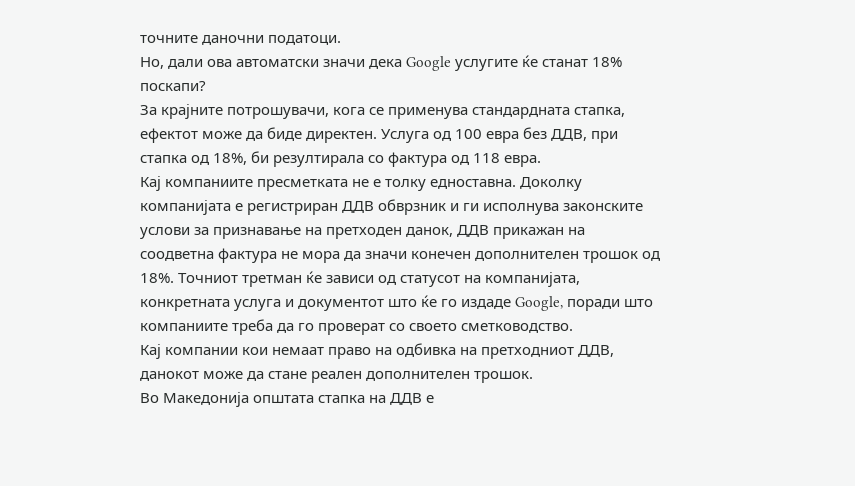точните даночни податоци.
Но, дали ова автоматски значи дека Google услугите ќе станат 18% поскапи?
За крајните потрошувачи, кога се применува стандардната стапка, ефектот може да биде директен. Услуга од 100 евра без ДДВ, при стапка од 18%, би резултирала со фактура од 118 евра.
Кај компаниите пресметката не е толку едноставна. Доколку компанијата е регистриран ДДВ обврзник и ги исполнува законските услови за признавање на претходен данок, ДДВ прикажан на соодветна фактура не мора да значи конечен дополнителен трошок од 18%. Точниот третман ќе зависи од статусот на компанијата, конкретната услуга и документот што ќе го издаде Google, поради што компаниите треба да го проверат со своето сметководство.
Кај компании кои немаат право на одбивка на претходниот ДДВ, данокот може да стане реален дополнителен трошок.
Во Македонија општата стапка на ДДВ е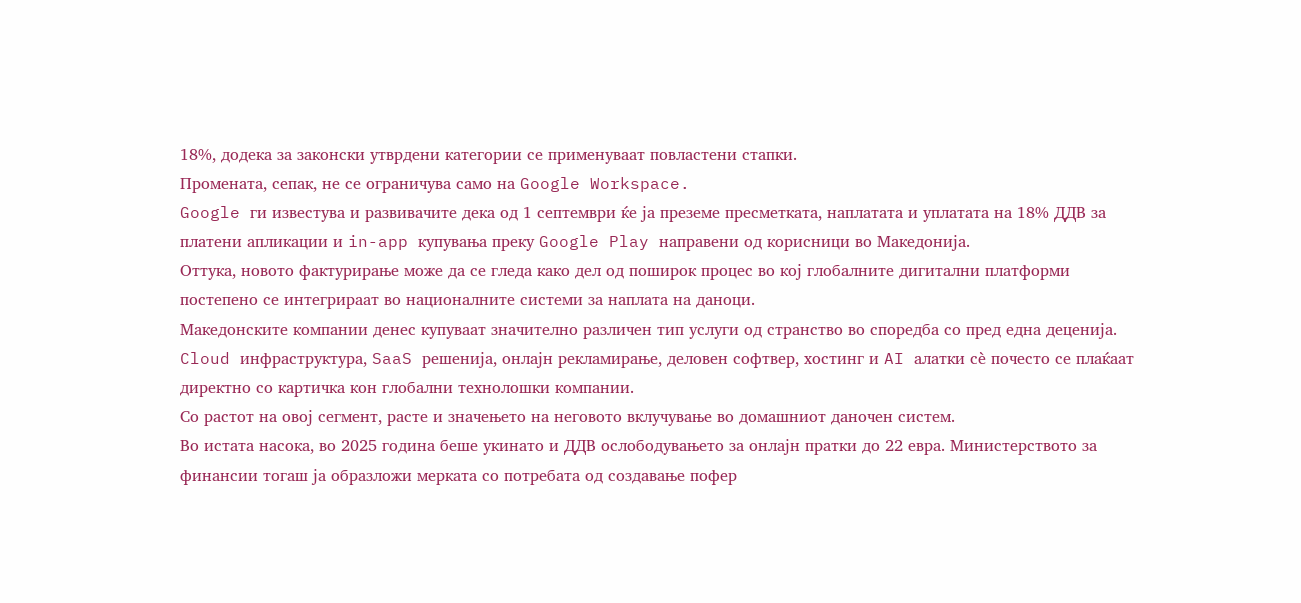18%, додека за законски утврдени категории се применуваат повластени стапки.
Промената, сепак, не се ограничува само на Google Workspace.
Google ги известува и развивачите дека од 1 септември ќе ја преземе пресметката, наплатата и уплатата на 18% ДДВ за платени апликации и in-app купувања преку Google Play направени од корисници во Македонија.
Оттука, новото фактурирање може да се гледа како дел од поширок процес во кој глобалните дигитални платформи постепено се интегрираат во националните системи за наплата на даноци.
Македонските компании денес купуваат значително различен тип услуги од странство во споредба со пред една деценија. Cloud инфраструктура, SaaS решенија, онлајн рекламирање, деловен софтвер, хостинг и AI алатки сè почесто се плаќаат директно со картичка кон глобални технолошки компании.
Со растот на овој сегмент, расте и значењето на неговото вклучување во домашниот даночен систем.
Во истата насока, во 2025 година беше укинато и ДДВ ослободувањето за онлајн пратки до 22 евра. Министерството за финансии тогаш ја образложи мерката со потребата од создавање пофер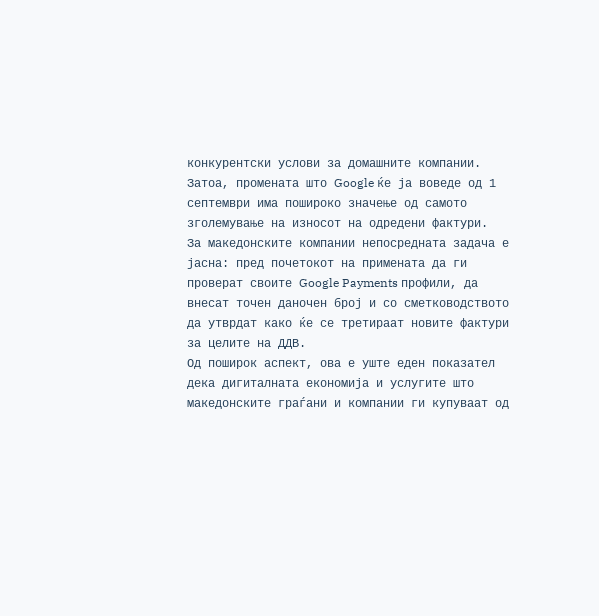конкурентски услови за домашните компании.
Затоа, промената што Google ќе ја воведе од 1 септември има пошироко значење од самото зголемување на износот на одредени фактури.
За македонските компании непосредната задача е јасна: пред почетокот на примената да ги проверат своите Google Payments профили, да внесат точен даночен број и со сметководството да утврдат како ќе се третираат новите фактури за целите на ДДВ.
Од поширок аспект, ова е уште еден показател дека дигиталната економија и услугите што македонските граѓани и компании ги купуваат од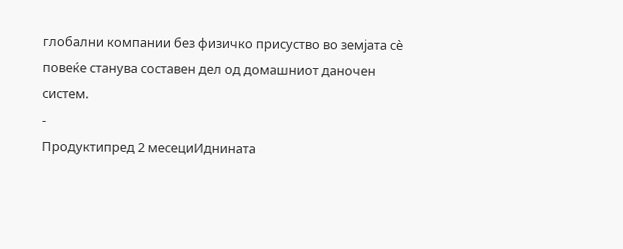глобални компании без физичко присуство во земјата сè повеќе станува составен дел од домашниот даночен систем.
-
Продуктипред 2 месециИднината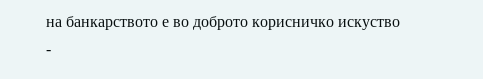на банкарството е во доброто корисничко искуство
-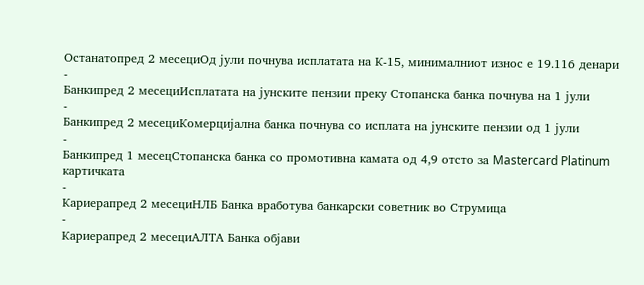Останатопред 2 месециОд јули почнува исплатата на К-15, минималниот износ е 19.116 денари
-
Банкипред 2 месециИсплатата на јунските пензии преку Стопанска банка почнува на 1 јули
-
Банкипред 2 месециКомерцијална банка почнува со исплата на јунските пензии од 1 јули
-
Банкипред 1 месецСтопанска банка со промотивна камата од 4,9 отсто за Mastercard Platinum картичката
-
Кариерапред 2 месециНЛБ Банка вработува банкарски советник во Струмица
-
Кариерапред 2 месециАЛТА Банка објави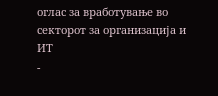оглас за вработување во секторот за организација и ИТ
-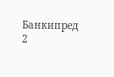Банкипред 2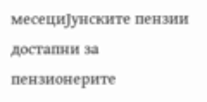месециЈунските пензии достапни за пензионерите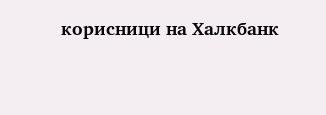корисници на Халкбанк